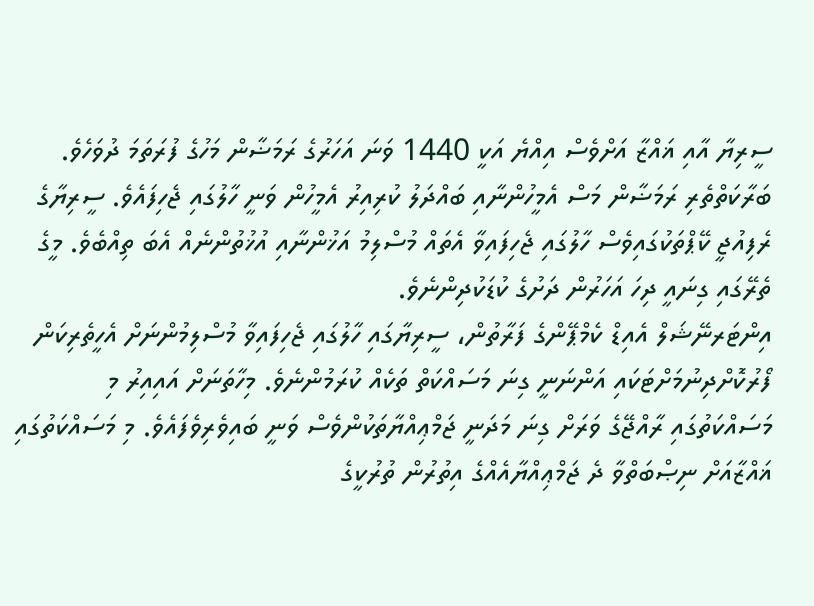ސީރިޔާ އާއި ޣައްޒާ އަށްވެސް އިއްޔެ އަކީ 1440 ވަނަ އަހަރުގެ ރަމަޟާން މަހުގެ ފުރަތަމަ ދުވަހެވެ. ބަރާކަތްތެރި ރަމަޟާން މަސް އެމީހުންނާއި ބައްދަލު ކުރިއިރު އެމީހުން ވަނީ ހާލުގައި ޖެހިފައެވެ. ސީރިޔާގެ ރެފިއުޖީ ކޭޕްތަކުގައިވެސް ހާލުގައި ޖެހިފައިވާ އެތައް މުސްލިމު އަޚުންނާއި އުޚުތުންނެއް އެބަ ތިއްބެވެ. މީގެ ތެރޭގައި ގިނައީ ދިހަ އަހަރުން ދަށުގެ ކުޑަކުދިންނެވެ.
އިންޓަރނޭޝަލް އެއިޑް ކެމްޕޭންގެ ފަރާތުން، ސީރިޔާގައި ހާލުގައި ޖެހިފައިވާ މުސްލިމުންނަށް އެހީތެރިކަން ފޯރުކޮށްދިނުމަށްޓަކައި އަންނަނީ ގިނަ މަސައްކަތް ތަކެއް ކުރަމުންނެވެ. މިހާތަނަށް އައިއިރު މި މަސައްކަތުގައި ރާއްޖޭގެ ވަރަށް ގިނަ މަދަނީ ޖަމްޢިއްޔާތަކުންވެސް ވަނީ ބައިވެރިވެފައެވެ. މި މަސައްކަތުގައި ޣައްޒާއަށް ނިޞްބަތްވާ ދެ ޖަމްޢިއްޔާއެއްގެ އިތުރުން ތުރުކީގެ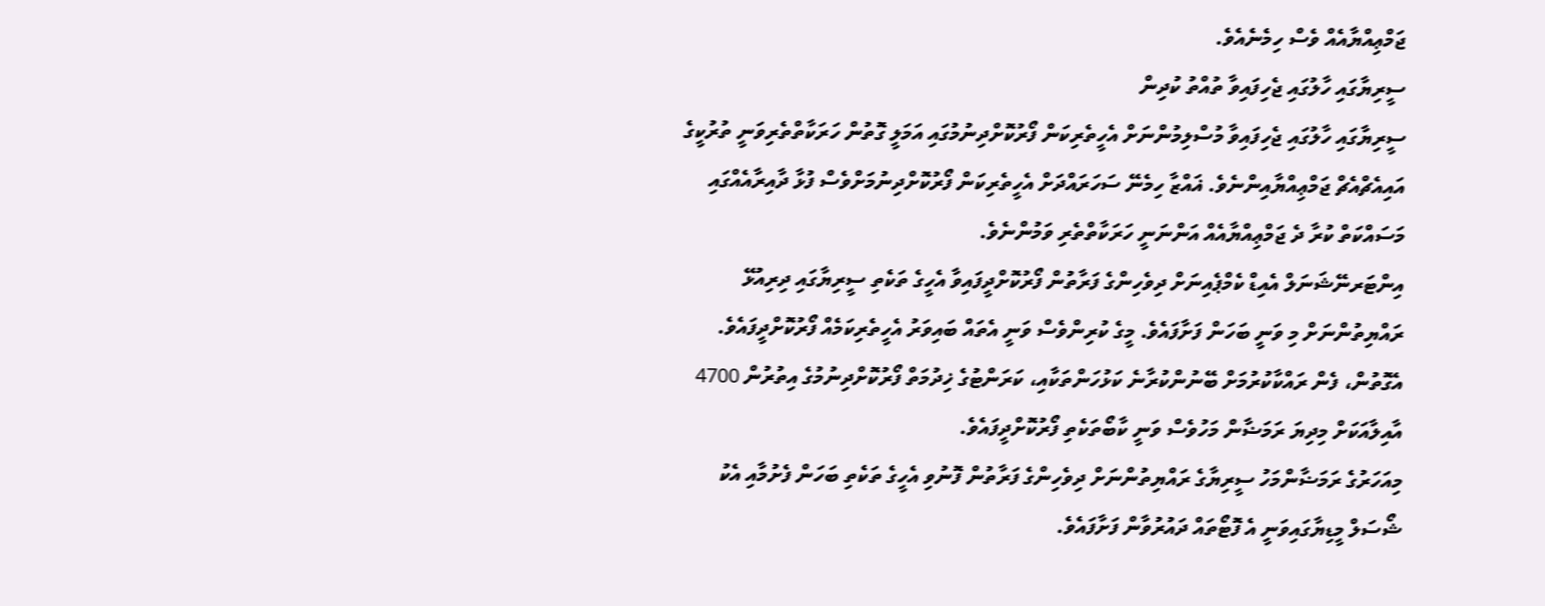ޖަމްޢިއްޔާއެއް ވެސް ހިމެނެއެވެ.
ސީރިޔާގައި ހާލުގައި ޖެހިފައިވާ ތުއްތު ކުދިން
ސީރިޔާގައި ހާލުގައި ޖެހިފައިވާ މުސްލިމުންނަށް އެހީތެރިކަން ފޯރުކޮށްދިނުމުގައި އަމަލީ ގޮތުން ހަރަކާތްތެރިވަނީ ތުރުކީގެ އައިއެޗްއެޗް ޖަމްޢިއްޔާއިންނެވެ. ޣައްޒާ ހިމެނޭ ސަހަރައްދަށް އެހީތެރިކަން ފޯރުކޮށްދިނުމަށްވެސް ފުޅާ ދާއިރާއެއްގައި މަސައްކަތް ކުރާ ދެ ޖަމްޢިއްޔާއެއް އަންނަނީ ހަރަކާތްތެރި ވަމުންނެވެ.
އިންޓަރނޭޝަނަލް އެއިޑް ކެމްޕެއިނަށް ދިވެހިންގެ ފަރާތުން ފޯރުކޮށްދީފައިވާ އެހީގެ ތަކެތި ސީރިޔާގައި ދިރިއުޅޭ ރައްޔިތުންނަށް މި ވަނީ ބަހަން ފަށާފައެވެ. މީގެ ކުރިންވެސް ވަނީ އެތައް ބައިވަރު އެހީތެރިކަމެއް ފޯރުކޮށްދީފައެވެ. އެގޮތުން، ފެން ރައްކާކުރުމަށް ބޭނުންކުރާނެ ކަޅުހަންތަކާއި، ކަރަންޓުގެ ޚިދުމަތް ފޯރުކޮށްދިނުމުގެ އިތުރުން 4700 އާއިލާއަކަށް މިދިޔަ ރަމަޟާން މަހުވެސް ވަނީ ކާބޯތަކެތި ފޯރުކޮށްދީފައެވެ.
މިއަހަރުގެ ރަމަޟާންމަހު ސީރިޔާގެ ރައްޔިތުންނަށް ދިވެހިންގެ ފަރާތުން ފޮނުވި އެހީގެ ތަކެތި ބަހަން ފެށުމާއި އެކު ޝޯސަލް މީޑިޔާގައިވަނީ އެ ފޮޓޯތައް ދައުރުވާން ފަށާފައެވެ.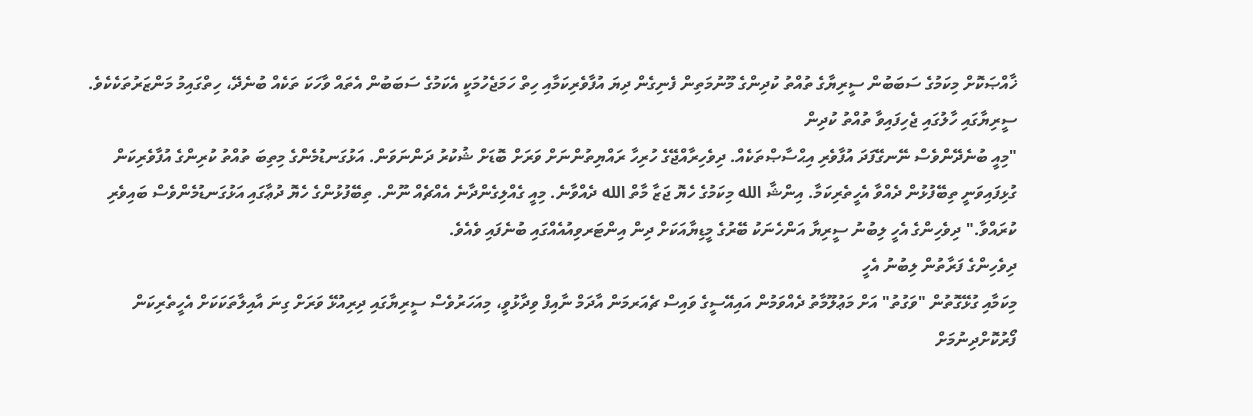ޚާއްޞަކޮށް މިކަމުގެ ސަބަބުން ސީރިޔާގެ ތުއްތު ކުދިންގެ މޫނުމަތިން ފެނިގެން ދިޔަ އުފާވެރިކަމާއި ހިތް ހަމަޖެހުމަކީ އެކަމުގެ ސަބަބުން އެތައް ވާހަކަ ތަކެއް ބުނެދޭ، ހިތްގައިމު މަންޒަރުތަކެކެވެ.
ސީރިޔާގައި ހާލުގައި ޖެހިފައިވާ ތުއްތު ކުދިން
"މިއީ ބުނެދޭންވެސް ނޭނގޭފަދަ އުފާވެރި އިޙްސާޞްތަކެއް. ދިވެހިރާއްޖޭގެ ހުރިހާ ރައްޔިތުންނަށް ވަރަށް ބޮޑަށް ޝުކުރު ދަންނަވަން. އަޅުގަނޑުމެންގެ މިތިބަ ތުއްތު ކުރިންގެ އުފާވެރިކަން ގުޅިފައިވަނީ ތިބޭފުޅުން ދެއްވާ އެހީތެރިކަމާ. އިންޝާ الله މިކަމުގެ ހެޔޮ ޖަޒާ މާތް الله ދެއްވާނެ. މިއީ ގެއްލިގެންދާނެ އެއްޗެއް ނޫން. ތިބޭފުޅުންގެ ހެޔޮ ދުޢާގައި އަޅުގަނޑުމެންވެސް ބައިވެރި ކުރައްވާ." ދިވެހިންގެ އެހީ ލިބުނު ސީރިޔާ އަންހެނަކު ބޭރުގެ މީޑިޔާއަކަށް ދިން އިންޓަރވިއުއެއްގައި ބުނެފައި ވެއެވެ.
ދިވެހިންގެ ފަރާތުން ލިބުނު އެހީ
މިކަމާއި ގުޅޭގޮތުން "ވަގުތު" އަށް މަޢުލޫމާތު ދެއްވަމުން އައިއޭސީގެ ވައިސް ޗެއަރމަން އާދަމް ނާއިފް ވިދާޅުވީ، މިއަހަރުވެސް ސީރިޔާގައި ދިރިއުޅޭ ވަރަށް ގިނަ އާއިލާތަކަކަށް އެހީތެރިކަން ފޯރުކޮށްދިނުމަށް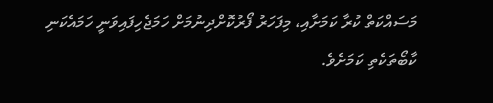މަސައްކަތް ކުރާ ކަމަށާއި، މިފަހަރު ފޯރުކޮށްދިނުމަށް ހަމަޖެހިފައިވަނީ ހަމައެކަނި ކާބޯތަކެތި ކަމަށެވެ.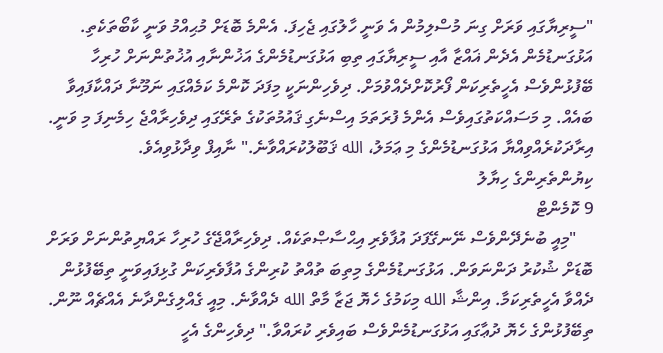"ސީރިޔާގައި ވަރަށް ގިނަ މުސްލިމުން އެ ވަނީ ހާލުގައި ޖެހިފަ. އެންމެ ބޮޑަށް މުޙިއްމު ވަނީ ކާބޯތަކެތި. އަޅުގަނޑުމެން އެދެން ޣައްޒާ އާއި ސީރިޔާގައި ތިބި އަޅުގަނޑުމެންގެ އަޚުންނާއި އުޚުތުންނަށް ހުރިހާ ބޭފުޅުންވެސް އެހީތެރިކަން ފޯރުކޮށްދެއްވުމަށް. ދިވެހިންނަކީ މިފަދަ ކޮންމެ ކަމެއްގައި ނަމޫނާ ދައްކާފައިވާ ބައެއް. މި މަސައްކަތުގައިވެސް އެންމެ ފުރަތަމަ އިސްނެގި ޤައުމުތަކުގެ ތެރޭގައި ދިވެހިރާއްޖެ ހިމެނިފަ މި ވަނީ. އިރާދަކުރެއްވިއްޔާ އަޅުގަނޑުމެންގެ މި ޢަމަލު، الله ޤަބޫލުކުރައްވާނެ." ނާއިފް ވިދާޅުވިއެވެ.
ކިޔުންތެރިންގެ ހިޔާލު
9 ކޮމެންޓް
    "މިއީ ބުނެދޭންވެސް ނޭނގޭފަދަ އުފާވެރި އިޙްސާޞްތަކެއް. ދިވެހިރާއްޖޭގެ ހުރިހާ ރައްޔިތުންނަށް ވަރަށް ބޮޑަށް ޝުކުރު ދަންނަވަން. އަޅުގަނޑުމެންގެ މިތިބަ ތުއްތު ކުރިންގެ އުފާވެރިކަން ގުޅިފައިވަނީ ތިބޭފުޅުން ދެއްވާ އެހީތެރިކަމާ. އިންޝާ الله މިކަމުގެ ހެޔޮ ޖަޒާ މާތް الله ދެއްވާނެ. މިއީ ގެއްލިގެންދާނެ އެއްޗެއް ނޫން. ތިބޭފުޅުންގެ ހެޔޮ ދުޢާގައި އަޅުގަނޑުމެންވެސް ބައިވެރި ކުރައްވާ." ދިވެހިންގެ އެހީ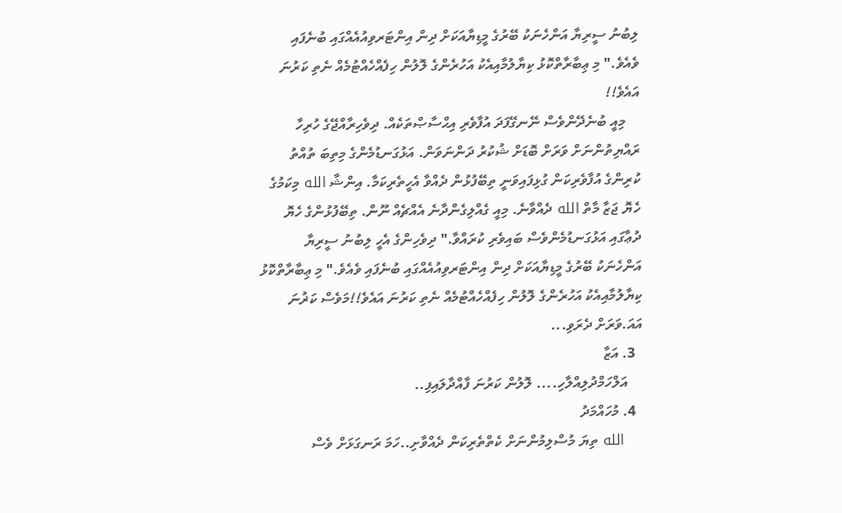ލިބުނު ސީރިޔާ އަންހެނަކު ބޭރުގެ މީޑިޔާއަކަށް ދިން އިންޓަރވިއުއެއްގައި ބުނެފައި ވެއެވެ." މި ޢިބާރާތްކޮޅު ކިޔާލުމާއިއެކު އަހުރެންގެ ލޮލުން ހިފެއްހެއްޓުމެއް ނެތި ކަރުނަ އައެވެ!!
    މިއީ ބުނެދޭންވެސް ނޭނގޭފަދަ އުފާވެރި އިޙްސާޞްތަކެއް. ދިވެހިރާއްޖޭގެ ހުރިހާ ރައްޔިތުންނަށް ވަރަށް ބޮޑަށް ޝުކުރު ދަންނަވަން. އަޅުގަނޑުމެންގެ މިތިބަ ތުއްތު ކުރިންގެ އުފާވެރިކަން ގުޅިފައިވަނީ ތިބޭފުޅުން ދެއްވާ އެހީތެރިކަމާ. އިންޝާ الله މިކަމުގެ ހެޔޮ ޖަޒާ މާތް الله ދެއްވާނެ. މިއީ ގެއްލިގެންދާނެ އެއްޗެއް ނޫން. ތިބޭފުޅުންގެ ހެޔޮ ދުޢާގައި އަޅުގަނޑުމެންވެސް ބައިވެރި ކުރައްވާ." ދިވެހިންގެ އެހީ ލިބުނު ސީރިޔާ އަންހެނަކު ބޭރުގެ މީޑިޔާއަކަށް ދިން އިންޓަރވިއުއެއްގައި ބުނެފައި ވެއެވެ." މި ޢިބާރާތްކޮޅު ކިޔާލުމާއިއެކު އަހުރެންގެ ލޮލުން ހިފެއްހެއްޓުމެއް ނެތި ކަރުނަ އައެވެ!!މަވެސް ކަޜުނަ އައަ.ވަރަށް ދެރަވި...
  3. އަޒާ
    އަލްހަމްދުލިއްލާހި.... ލޮލުން ކަރުނަ ފާއްދާލައިފި..
  4. މުހައްމަދު
    الله ތިޔަ މުސްލިމުންނަށް ކެތްތެރިކަން ދެއްވާށި..ހަމަ ރަނގަޅަށް ވެސް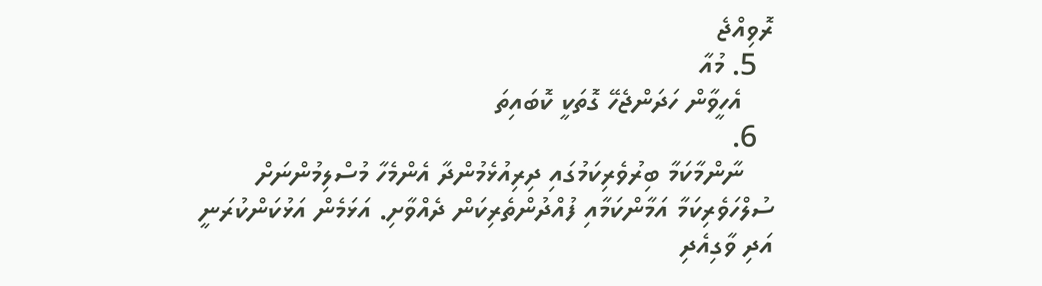ރޮވިއްޖެ
  5. މުއާ
    އެހީވާން ހަދަންޖެހޭ ގޮތަކީ ކޮބައިތަ
  6.
    ނާންމާކަމާ ބިރުވެރިކަމުގައި ދިރިއުޅެމުންދާ އެންމެހާ މުސްލިމުންނަށް ސުލްހަވެރިކަމާ އަމާންކަމާއި ފުއްދުންތެރިކަން ދެއްވާށި. އަޅަމެން އަޅުކަންކުރަނީ އަދި ވާގިއެދި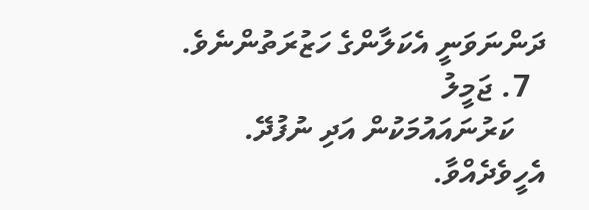ދަންނަވަނީ އެކަލާންގެ ހަޒުރަތުންނެވެ.
  7. ޖަމީލު
    ކަރުނައައުމަކުން އަދި ނުފުދޭ. އެހީވެދެއްވާ.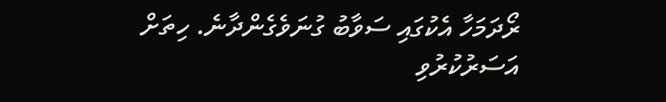ރޯދަމަހާ އެކުގައި ސަވާބު ގުނަވެގެންދާނެ. ހިތަށް އަސަރުކުރުވި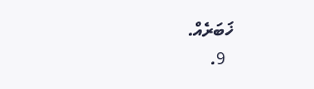ޚަބަރެއް.
  9.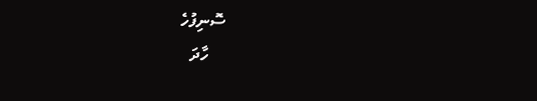ސޮނިފުހެ
    ހާދަ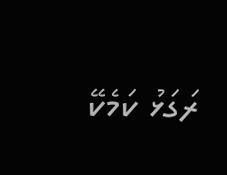ރަގަޅު ކަމެކޭ